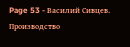Page 53 - Василий Сивцев. Производство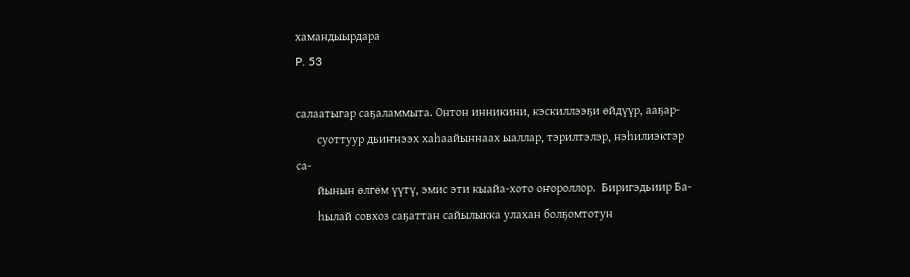хамандыырдара
P. 53

салаатыгар саҕаламмыта. Онтон инникини, кэскиллээҕи өйдүүр, ааҕар-
       суоттуур дьиҥнээх хаһаайыннаах ыаллар, тэрилтэлэр, нэһилиэктэр са-
       йынын өлгөм үүтү, эмис эти кыайа-хото оҥороллор.  Биригэдьиир Ба-
       һылай совхоз саҕаттан сайылыкка улахан болҕомтотун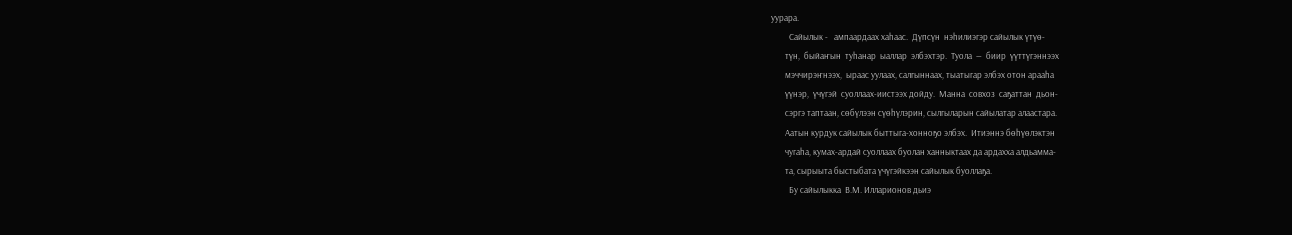уурара.
         Сайылык -   ампаардаах хаһаас.  Дүпсүн  нэһилиэгэр сайылык үтүө-
       түн,  быйаҥын  туһанар  ыаллар  элбэхтэр.  Туола  —  биир  үүттүгэннээх
       мэччирэҥнээх,  ыраас уулаах, салгыннаах, тыатыгар элбэх отон арааһа
       үүнэр,  үчүгэй  суоллаах-иистээх дойду.  Манна  совхоз  саҕаттан  дьон-
       сэргэ таптаан, сөбүлээн сүөһүлэрин, сылгыларын сайылатар алаастара.
       Аатын курдук сайылык быттыга-хонноҕо элбэх.  Итиэннэ бөһүөлэктэн
       чугаһа, кумах-ардай суоллаах буолан ханныктаах да ардахха алдьамма-
       та, сырыыта быстыбата үчүгэйкээн сайылык буоллаҕа.
         Бу сайылыкка  В.М. Илларионов дьиэ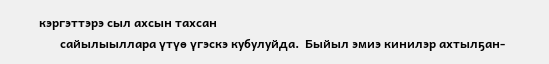кэргэттэрэ сыл ахсын тахсан
       сайылыыллара үтүө үгэскэ кубулуйда.  Быйыл эмиэ кинилэр ахтылҕан-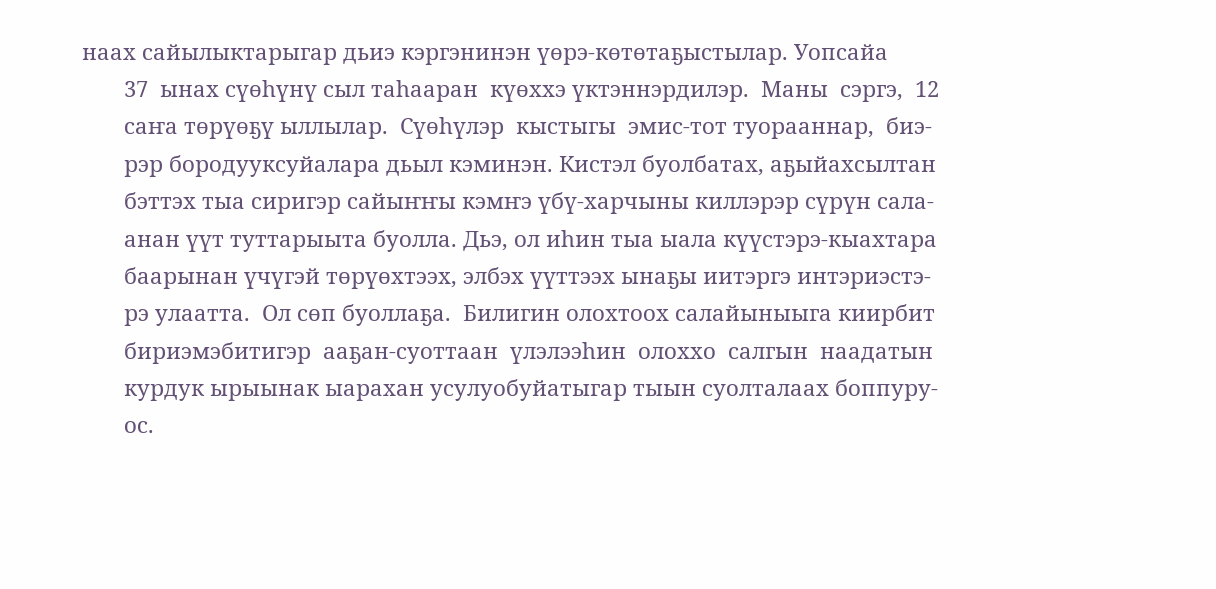наах сайылыктарыгар дьиэ кэргэнинэн үөрэ-көтөтаҕыстылар. Уопсайа
       37  ынах сүөһүнү сыл таһааран  күөххэ үктэннэрдилэр.  Маны  сэргэ,  12
       саҥа төрүөҕү ыллылар.  Сүөһүлэр  кыстыгы  эмис-тот туорааннар,  биэ-
       рэр бородууксуйалара дьыл кэминэн. Кистэл буолбатах, аҕыйахсылтан
       бэттэх тыа сиригэр сайыҥҥы кэмҥэ үбү-харчыны киллэрэр сүрүн сала-
       анан үүт туттарыыта буолла. Дьэ, ол иһин тыа ыала күүстэрэ-кыахтара
       баарынан үчүгэй төрүөхтээх, элбэх үүттээх ынаҕы иитэргэ интэриэстэ-
       рэ улаатта.  Ол сөп буоллаҕа.  Билигин олохтоох салайыныыга киирбит
       бириэмэбитигэр  ааҕан-суоттаан  үлэлээһин  олоххо  салгын  наадатын
       курдук ырыынак ыарахан усулуобуйатыгар тыын суолталаах боппуру-
       ос.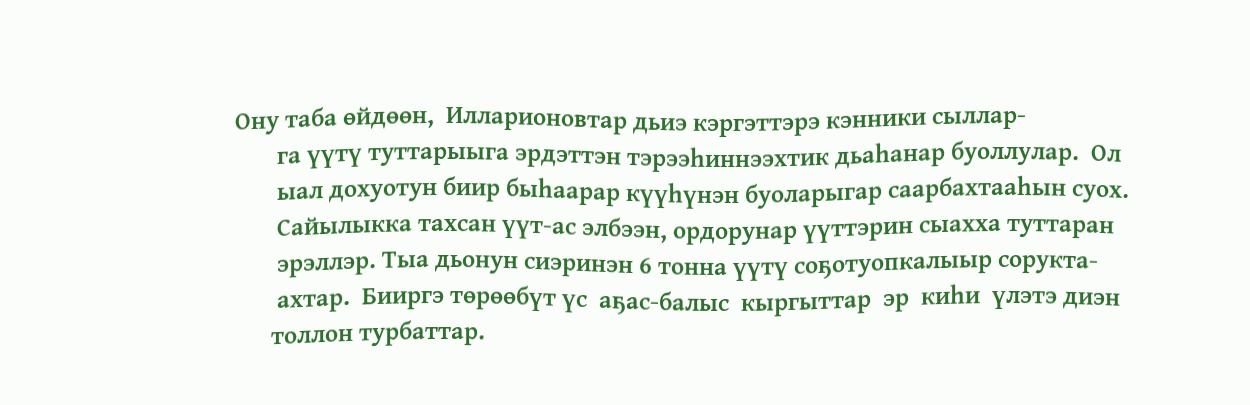Ону таба өйдөөн,  Илларионовтар дьиэ кэргэттэрэ кэнники сыллар-
       га үүтү туттарыыга эрдэттэн тэрээһиннээхтик дьаһанар буоллулар.  Ол
       ыал дохуотун биир быһаарар күүһүнэн буоларыгар саарбахтааһын суох.
       Сайылыкка тахсан үүт-ас элбээн, ордорунар үүттэрин сыахха туттаран
       эрэллэр. Тыа дьонун сиэринэн 6 тонна үүтү соҕотуопкалыыр сорукта-
       ахтар.  Бииргэ төрөөбүт үс  аҕас-балыс  кыргыттар  эр  киһи  үлэтэ диэн
      толлон турбаттар.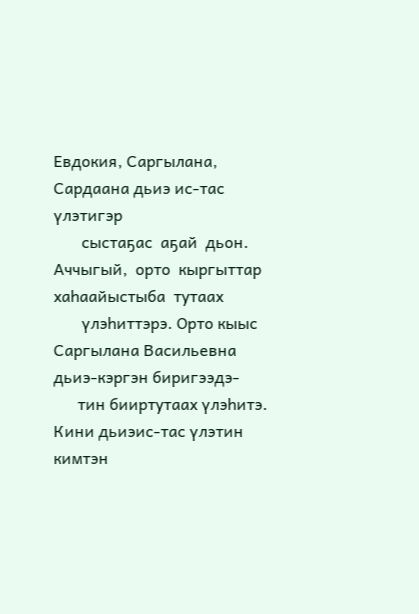Евдокия, Саргылана, Сардаана дьиэ ис-тас үлэтигэр
       сыстаҕас  аҕай  дьон.  Аччыгый,  орто  кыргыттар  хаһаайыстыба  тутаах
       үлэһиттэрэ. Орто кыыс Саргылана Васильевна дьиэ-кэргэн биригээдэ-
      тин бииртутаах үлэһитэ. Кини дьиэис-тас үлэтин кимтэн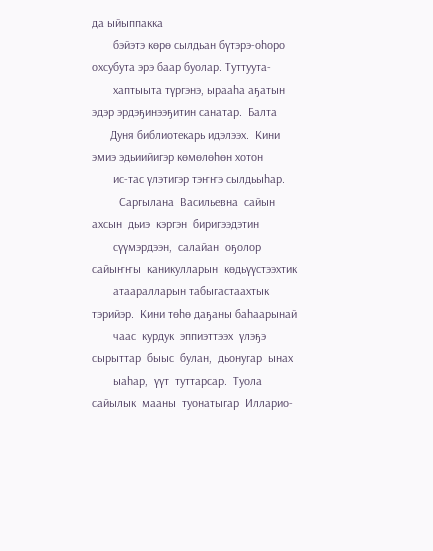да ыйыппакка
       бэйэтэ көрө сылдьан бүтэрэ-оһоро охсубута эрэ баар буолар. Туттуута-
       хаптыыта түргэнэ, ырааһа аҕатын эдэр эрдэҕинээҕитин санатар.  Балта
      Дуня библиотекарь идэлээх.  Кини эмиэ эдьиийигэр көмөлөһөн хотон
       ис-тас үлэтигэр тэҥҥэ сылдьыһар.
         Саргылана  Васильевна  сайын  ахсын  дьиэ  кэргэн  биригээдэтин
       сүүмэрдээн,  салайан  оҕолор сайыҥҥы  каникулларын  көдьүүстээхтик
       атааралларын табыгастаахтык тэрийэр.  Кини төһө даҕаны баһаарынай
       чаас  курдук  эппиэттээх  үлэҕэ  сырыттар  быыс  булан,  дьонугар  ынах
       ыаһар,  үүт  туттарсар.  Туола  сайылык  мааны  туонатыгар  Илларио-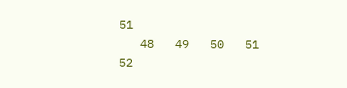51
   48   49   50   51   52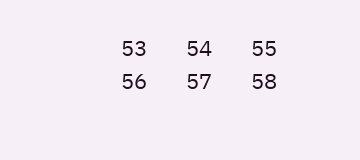53   54   55   56   57   58